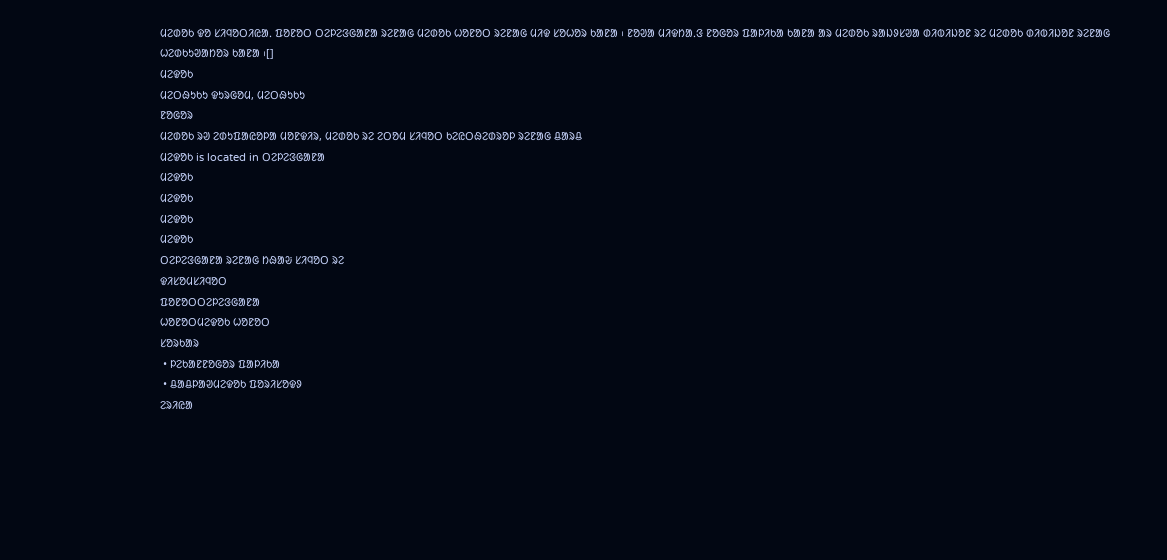ᱢᱮᱰᱚᱠ ᱫᱚ ᱥᱤᱧᱚᱛᱤᱭᱟᱹ ᱯᱚᱱᱚᱛ ᱛᱮᱞᱮᱝᱜᱟᱱᱟ ᱨᱮᱱᱟᱜ ᱢᱮᱰᱚᱠ ᱦᱚᱱᱚᱛ ᱨᱮᱱᱟᱜ ᱢᱤᱫ ᱥᱚᱦᱚᱨ ᱠᱟᱱᱟ ᱾ ᱱᱚᱣᱟ ᱢᱤᱫᱴᱟᱹᱝ ᱱᱚᱜᱚᱨ ᱯᱟᱞᱤᱠᱟ ᱠᱟᱱᱟ ᱟᱨ ᱢᱮᱰᱚᱠ ᱨᱟᱡᱽᱥᱣᱟ ᱰᱤᱵᱤᱡᱚᱱ ᱨᱮ ᱢᱮᱰᱚᱠ ᱰᱤᱵᱤᱡᱚᱱ ᱨᱮᱱᱟᱜ ᱦᱮᱰᱠᱩᱣᱟᱴᱚᱨ ᱠᱟᱱᱟ ᱾[]
ᱢᱮᱫᱚᱠ
ᱢᱮᱛᱷᱩᱠᱩ ᱫᱩᱨᱜᱚᱢ, ᱢᱮᱛᱷᱩᱠᱩ
ᱱᱚᱜᱚᱨ
ᱢᱮᱰᱚᱠ ᱨᱣ ᱮᱰᱩᱯᱟᱭᱚᱞᱟ ᱢᱚᱱᱫᱤᱨ, ᱢᱮᱰᱚᱠ ᱨᱮ ᱮᱛᱚᱢ ᱥᱤᱧᱚᱛ ᱠᱮᱭᱛᱷᱮᱰᱨᱚᱞ ᱨᱮᱱᱟᱜ ᱪᱟᱨᱪ
ᱢᱮᱫᱚᱠ is located in ᱛᱮᱞᱮᱝᱜᱟᱱᱟ
ᱢᱮᱫᱚᱠ
ᱢᱮᱫᱚᱠ
ᱢᱮᱫᱚᱠ
ᱢᱮᱫᱚᱠ
ᱛᱮᱞᱮᱝᱜᱟᱱᱟ ᱨᱮᱱᱟᱜ ᱴᱷᱟᱶ ᱥᱤᱧᱚᱛ ᱨᱮ
ᱫᱤᱥᱚᱢᱥᱤᱧᱚᱛ
ᱯᱚᱱᱚᱛᱛᱮᱞᱮᱝᱜᱟᱱᱟ
ᱦᱚᱱᱚᱛᱢᱮᱫᱚᱠ ᱦᱚᱱᱚᱛ
ᱥᱚᱨᱠᱟᱨ
 • ᱞᱮᱠᱟᱱᱱᱚᱜᱚᱨ ᱯᱟᱞᱤᱠᱟ
 • ᱪᱟᱪᱞᱟᱣᱢᱮᱫᱚᱠ ᱯᱚᱨᱤᱥᱚᱫᱽ
ᱮᱨᱤᱭᱟ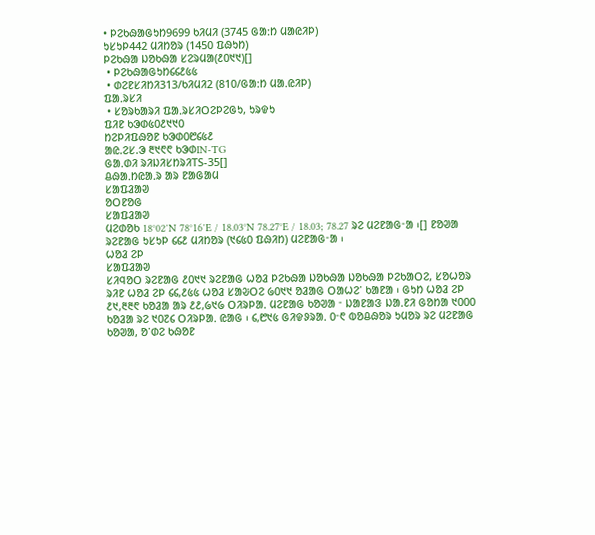• ᱞᱮᱠᱷᱟᱜᱩᱴ9699 ᱠᱤᱢᱤ (3745 ᱜᱟᱺᱴ ᱢᱟᱭᱤᱞ)
ᱩᱥᱩᱞ442 ᱢᱤᱴᱚᱨ (1450 ᱯᱷᱩᱴ)
ᱞᱮᱠᱷᱟ ᱡᱚᱠᱷᱟ ᱥᱮᱨᱢᱟ(᱒᱐᱑᱑)[]
 • ᱞᱮᱠᱷᱟᱜᱩᱴ᱔᱔᱒᱕᱕
 • ᱰᱮᱱᱥᱤᱴᱤ313/ᱠᱤᱢᱤ2 (810/ᱜᱟᱺᱴ ᱢᱟᱹᱭᱤᱞ)
ᱯᱟᱹᱨᱥᱤ
 • ᱥᱚᱨᱠᱟᱨᱤ ᱯᱟᱹᱨᱥᱤᱛᱮᱞᱮᱜᱩ, ᱩᱨᱫᱩ
ᱯᱤᱱ ᱠᱳᱰ᱕᱐᱒᱑᱑᱐
ᱴᱮᱞᱤᱯᱷᱚᱱ ᱠᱳᱰ᱐᱘᱔᱕᱒
ᱟᱭ.ᱮᱥ.ᱳ ᱓᱑᱖᱖ ᱠᱳᱰIN-TG
ᱜᱟᱹᱰᱤ ᱨᱤᱡᱤᱥᱴᱨᱤTS-35[]
ᱪᱷᱟᱹᱴᱭᱟᱹᱨ ᱟᱨ ᱱᱟᱜᱟᱢ
ᱥᱟᱯᱲᱟᱣ
ᱚᱛᱱᱚᱜ
ᱥᱟᱯᱲᱟᱣ
ᱢᱮᱰᱚᱠ 18°02′N 78°16′E / 18.03°N 78.27°E / 18.03; 78.27 ᱨᱮ ᱢᱮᱱᱟᱜᱼᱟ ᱾[] ᱱᱚᱣᱟ ᱨᱮᱱᱟᱜ ᱩᱥᱩᱞ ᱔᱔᱒ ᱢᱤᱴᱚᱨ (᱑᱔᱕᱐ ᱯᱷᱤᱴ) ᱢᱮᱱᱟᱜᱼᱟ ᱾
ᱦᱚᱲ ᱮᱞ
ᱥᱟᱯᱲᱟᱣ
ᱥᱤᱧᱚᱛ ᱨᱮᱱᱟᱜ ᱒᱐᱑᱑ ᱨᱮᱱᱟᱜ ᱦᱚᱲ ᱞᱮᱠᱷᱟ ᱡᱚᱠᱷᱟ ᱡᱚᱠᱷᱟ ᱞᱮᱠᱟᱛᱮ, ᱥᱚᱦᱚᱨ ᱨᱤᱱ ᱦᱚᱲ ᱮᱞ ᱔᱔,᱒᱕᱕ ᱦᱚᱲ ᱥᱟᱶᱛᱮ ᱙᱐᱑᱑ ᱚᱲᱟᱜ ᱛᱟᱦᱮᱸ ᱠᱟᱱᱟ ᱾ ᱜᱩᱴ ᱦᱚᱲ ᱮᱞ ᱒᱑,᱓᱓᱖ ᱠᱚᱲᱟ ᱟᱨ ᱒᱒,᱙᱑᱙ ᱛᱤᱨᱞᱟᱹ ᱢᱮᱱᱟᱜ ᱠᱚᱣᱟ ᱼ ᱡᱟᱱᱟᱝ ᱡᱟᱹᱱᱤ ᱜᱚᱴᱟ ᱑᱐᱐᱐ ᱠᱚᱲᱟ ᱨᱮ ᱑᱐᱗᱔ ᱛᱤᱨᱞᱟᱹ ᱭᱟᱜ ᱾ ᱔,᱘᱑᱕ ᱜᱤᱫᱽᱨᱟᱹ ᱐ᱼ᱖ ᱵᱚᱪᱷᱚᱨ ᱩᱢᱚᱨ ᱨᱮ ᱢᱮᱱᱟᱜ ᱠᱚᱣᱟ, ᱚᱸᱰᱮ ᱠᱷᱚᱱ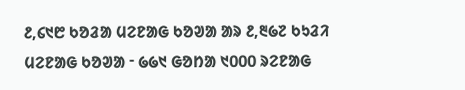᱒,᱔᱑᱘ ᱠᱚᱲᱟ ᱢᱮᱱᱟᱜ ᱠᱚᱣᱟ ᱟᱨ ᱒,᱓᱙᱗ ᱠᱩᱲᱤ ᱢᱮᱱᱟᱜ ᱠᱚᱣᱟ ᱼ ᱙᱙᱑ ᱜᱚᱴᱟ ᱑᱐᱐᱐ ᱨᱮᱱᱟᱜ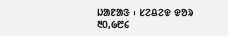ᱡᱟᱱᱟᱝ ᱾ ᱥᱮᱪᱮᱫ ᱫᱚᱨ ᱓᱐,᱙᱘᱔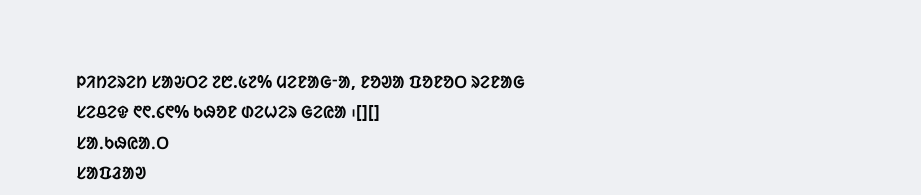ᱞᱤᱴᱮᱨᱮᱴ ᱥᱟᱶᱛᱮ ᱗᱘.᱕᱗% ᱢᱮᱱᱟᱜᱼᱟ, ᱱᱚᱣᱟ ᱯᱚᱱᱚᱛ ᱨᱮᱱᱟᱜ ᱥᱮᱪᱮᱫ ᱖᱖.᱔᱖% ᱠᱷᱚᱱ ᱰᱮᱦᱮᱨ ᱜᱮᱭᱟ ᱾[][]
ᱥᱟᱹᱠᱷᱭᱟᱹᱛ
ᱥᱟᱯᱲᱟᱣ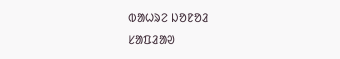ᱵᱟᱦᱨᱮ ᱡᱚᱱᱚᱲ
ᱥᱟᱯᱲᱟᱣ